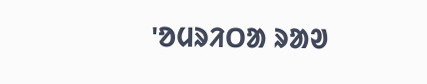'ᱚᱢᱨᱤᱛᱟ ᱨᱟᱣ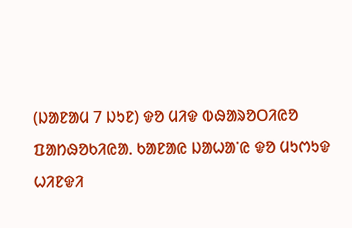(ᱡᱟᱱᱟᱢ 7 ᱡᱩᱱ) ᱫᱚ ᱢᱤᱫ ᱵᱷᱟᱨᱚᱛᱤᱭᱚ ᱯᱟᱴᱷᱚᱠᱤᱭᱟᱹ ᱠᱟᱱᱟᱭ ᱡᱟᱦᱟᱸᱭ ᱫᱚ ᱢᱩᱬᱩᱫ ᱦᱤᱱᱫᱤ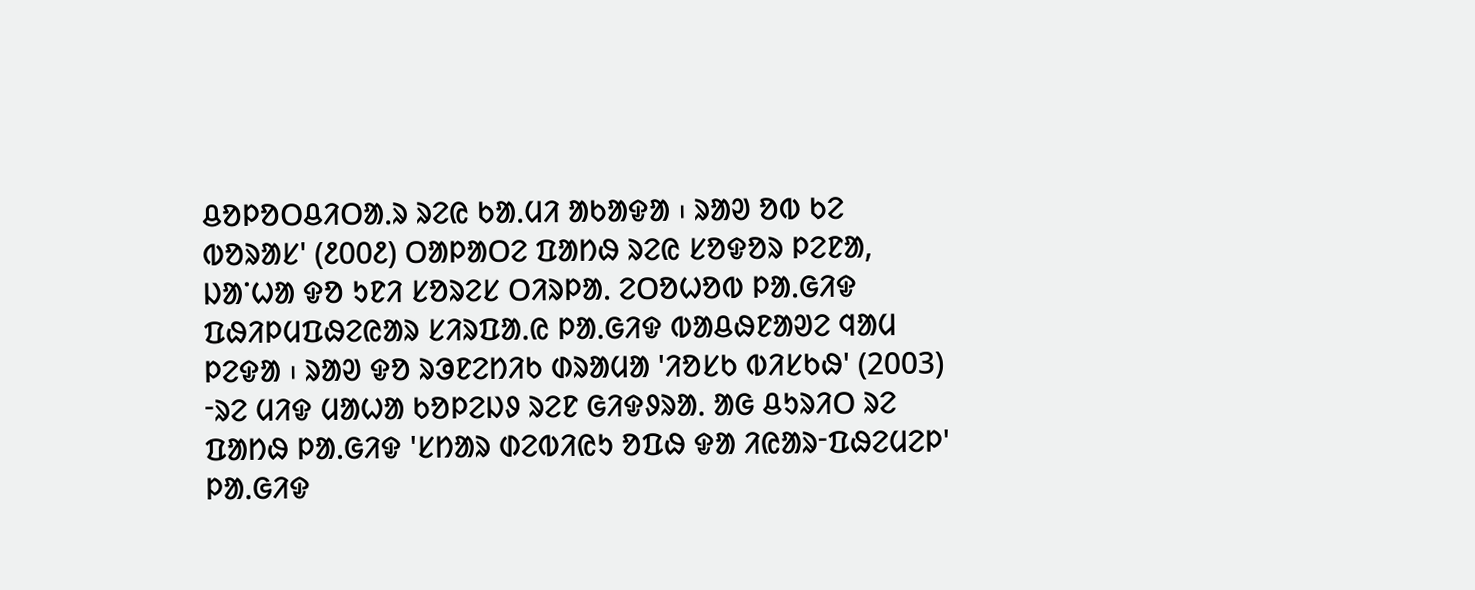ᱪᱚᱞᱚᱛᱪᱤᱛᱟᱹᱨ ᱨᱮᱭ ᱠᱟᱹᱢᱤ ᱟᱠᱟᱫᱟ ᱾ ᱨᱟᱣ ᱚᱵ ᱠᱮ ᱵᱚᱨᱟᱥ' (᱒᱐᱐᱒) ᱛᱟᱞᱟᱛᱮ ᱯᱟᱴᱷ ᱨᱮᱭ ᱥᱚᱫᱚᱨ ᱞᱮᱱᱟ, ᱡᱟᱸᱦᱟ ᱫᱚ ᱩᱱᱤ ᱥᱚᱨᱮᱥ ᱛᱤᱨᱞᱟᱹ ᱮᱛᱚᱦᱚᱵ ᱞᱟᱹᱜᱤᱫ ᱯᱷᱤᱞᱢᱯᱷᱮᱭᱟᱨ ᱥᱤᱨᱯᱟᱹᱭ ᱞᱟᱹᱜᱤᱫ ᱵᱟᱪᱷᱱᱟᱣᱮ ᱧᱟᱢ ᱞᱮᱫᱟ ᱾ ᱨᱟᱣ ᱫᱚ ᱨᱳᱱᱮᱴᱤᱠ ᱰᱨᱟᱢᱟ 'ᱤᱚᱥᱠ ᱵᱤᱥᱠᱷ' (2003) ᱼᱨᱮ ᱢᱤᱫ ᱢᱟᱦᱟ ᱠᱚᱞᱮᱡᱽ ᱨᱮᱱ ᱜᱤᱫᱽᱨᱟᱹ ᱟᱜ ᱪᱩᱨᱤᱛ ᱨᱮ ᱯᱟᱴᱷ ᱞᱟᱹᱜᱤᱫ 'ᱥᱴᱟᱨ ᱰᱮᱵᱤᱭᱩ ᱚᱯᱷ ᱫᱟ ᱤᱭᱟᱨᱼᱯᱷᱮᱢᱮᱞ' ᱞᱟᱹᱜᱤᱫ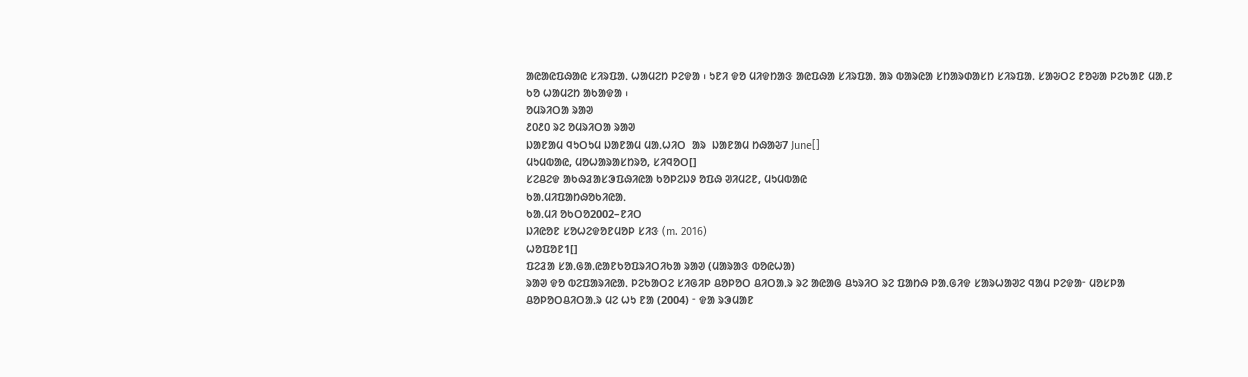ᱟᱭᱟᱭᱯᱷᱟᱭ ᱥᱤᱨᱯᱟᱹ ᱦᱟᱢᱮᱴ ᱞᱮᱫᱟ ᱾ ᱩᱱᱤ ᱫᱚ ᱢᱤᱫᱴᱟᱝ ᱟᱭᱯᱷᱟ ᱥᱤᱨᱯᱟᱹ ᱟᱨ ᱵᱟᱨᱭᱟ ᱥᱴᱟᱨᱰᱟᱥᱴ ᱥᱤᱨᱯᱟᱹ ᱥᱟᱶᱛᱮ ᱱᱚᱶᱟ ᱞᱮᱠᱟᱱ ᱢᱟᱹᱱ ᱠᱚ ᱦᱟᱢᱮᱴ ᱟᱠᱟᱫᱟ ᱾
ᱚᱢᱨᱤᱛᱟ ᱨᱟᱣ
᱒᱐᱒᱐ ᱨᱮ ᱚᱢᱨᱤᱛᱟ ᱨᱟᱣ
ᱡᱟᱱᱟᱢ ᱧᱩᱛᱩᱢ ᱡᱟᱱᱟᱢ ᱢᱟᱹᱦᱤᱛ  ᱟᱨ  ᱡᱟᱱᱟᱢ ᱴᱷᱟᱶ7 June[]
ᱢᱩᱢᱵᱟᱭ, ᱢᱚᱦᱟᱨᱟᱥᱴᱨᱚ, ᱥᱤᱧᱚᱛ[]
ᱥᱮᱪᱮᱫ ᱟᱠᱷᱲᱟᱥᱳᱯᱷᱤᱭᱟ ᱠᱚᱞᱮᱡᱽ ᱚᱯᱷ ᱣᱤᱢᱮᱱ, ᱢᱩᱢᱵᱟᱭ
ᱠᱟᱹᱢᱤᱯᱟᱴᱷᱚᱠᱤᱭᱟᱹ
ᱠᱟᱹᱢᱤ ᱚᱠᱛᱚ2002–ᱱᱤᱛ
ᱡᱤᱭᱚᱱ ᱥᱚᱦᱮᱫᱚᱱᱢᱚᱞ ᱥᱤᱝ (m. 2016)
ᱦᱚᱯᱚᱱ1[]
ᱯᱮᱲᱟ ᱥᱟᱹᱜᱟᱹᱭᱟᱱᱠᱚᱯᱨᱤᱛᱤᱠᱟ ᱨᱟᱣ (ᱢᱟᱨᱟᱝ ᱵᱚᱭᱦᱟ)
ᱨᱟᱣ ᱫᱚ ᱵᱮᱯᱟᱨᱤᱭᱟᱹ ᱞᱮᱠᱟᱛᱮ ᱥᱤᱜᱤᱞ ᱪᱚᱞᱚᱛ ᱪᱤᱛᱟᱹᱨ ᱨᱮ ᱟᱭᱟᱜ ᱪᱩᱨᱤᱛ ᱨᱮ ᱯᱟᱴᱷ ᱞᱟᱹᱜᱤᱫ ᱥᱟᱨᱦᱟᱣᱮ ᱧᱟᱢ ᱞᱮᱫᱟᱼ ᱢᱚᱥᱞᱟ ᱪᱚᱞᱚᱛᱪᱤᱛᱟᱹᱨ ᱢᱮ ᱦᱩ ᱱᱟ (2004) ᱼ ᱫᱟ ᱨᱳᱢᱟᱱ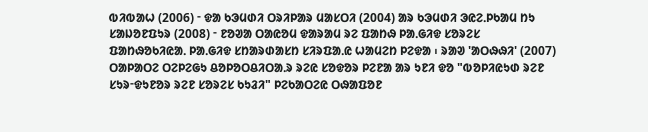ᱵᱤᱵᱟᱦ (2006) ᱼ ᱫᱟ ᱠᱳᱢᱰᱤ ᱛᱨᱤᱞᱟᱨ ᱢᱟᱥᱛᱤ (2004) ᱟᱨ ᱠᱳᱢᱰᱤ ᱳᱭᱮᱹᱞᱠᱟᱢ ᱴᱩ ᱥᱟᱡᱚᱱᱯᱩᱨ (2008) ᱼ ᱱᱚᱣᱟ ᱛᱟᱭᱚᱢ ᱫᱟᱨᱟᱢ ᱨᱮ ᱯᱟᱴᱷ ᱞᱟᱹᱜᱤᱫ ᱥᱚᱨᱮᱥ ᱯᱟᱴᱷᱚᱠᱤᱭᱟᱹ ᱞᱟᱹᱜᱤᱫ ᱥᱴᱟᱨᱰᱟᱥᱴ ᱥᱤᱨᱯᱟᱹᱭ ᱦᱟᱢᱮᱴ ᱞᱮᱫᱟ ᱾ ᱨᱟᱣ 'ᱟᱛᱷᱷᱤ' (2007) ᱛᱟᱞᱟᱛᱮ ᱛᱮᱞᱮᱜᱩ ᱪᱚᱞᱚᱛᱪᱤᱛᱟᱹᱨ ᱨᱮᱭ ᱥᱚᱫᱚᱨ ᱞᱮᱱᱟ ᱟᱨ ᱩᱱᱤ ᱫᱚ "ᱵᱚᱞᱤᱭᱩᱰ ᱨᱮᱱ ᱥᱩᱨᱼᱫᱩᱱᱚᱨ ᱨᱮᱱ ᱥᱚᱨᱮᱥ ᱠᱩᱲᱤ" ᱞᱮᱠᱟᱛᱮᱭ ᱛᱷᱟᱯᱚᱱ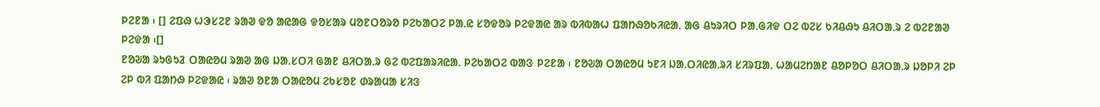ᱞᱮᱱᱟ ᱾ [] ᱮᱯᱷ ᱦᱳᱥᱮᱱ ᱨᱟᱣ ᱫᱚ ᱟᱭᱟᱜ ᱫᱚᱥᱟᱨ ᱢᱚᱱᱛᱚᱨᱚ ᱞᱮᱠᱟᱛᱮ ᱞᱟᱹᱭ ᱥᱚᱫᱚᱨ ᱞᱮᱫᱟᱭ ᱟᱨ ᱵᱤᱵᱟᱦ ᱯᱟᱴᱷᱚᱠᱤᱭᱟᱹ ᱟᱜ ᱪᱩᱨᱤᱛ ᱞᱟᱹᱜᱤᱫ ᱛᱮ ᱵᱮᱥ ᱠᱤᱪᱷᱩ ᱪᱤᱛᱟᱹᱨ ᱮ ᱵᱮᱱᱟᱣ ᱞᱮᱫᱟ ᱾[]
ᱱᱚᱶᱟ ᱨᱩᱜᱩᱲ ᱛᱟᱭᱚᱢ ᱨᱟᱣ ᱟᱜ ᱡᱟᱹᱥᱛᱤ ᱜᱟᱱ ᱪᱤᱛᱟᱹᱨ ᱜᱮ ᱵᱮᱯᱟᱨᱤᱭᱟᱹ ᱞᱮᱠᱟᱛᱮ ᱵᱟᱝ ᱞᱮᱱᱟ ᱾ ᱱᱚᱶᱟ ᱛᱟᱭᱚᱢ ᱩᱱᱤ ᱡᱟᱹᱛᱤᱭᱟᱹᱨᱤ ᱥᱤᱨᱯᱟᱹ ᱦᱟᱢᱮᱴᱟᱱ ᱪᱚᱞᱚᱛ ᱪᱤᱛᱟᱹᱨ ᱡᱚᱞᱤ ᱮᱞ ᱮᱞ ᱵᱤ ᱯᱟᱴᱷ ᱞᱮᱫᱟᱭ ᱾ ᱨᱟᱣ ᱚᱱᱟ ᱛᱟᱭᱚᱢ ᱮᱠᱥᱚᱱ ᱰᱨᱟᱢᱟ ᱥᱤᱝ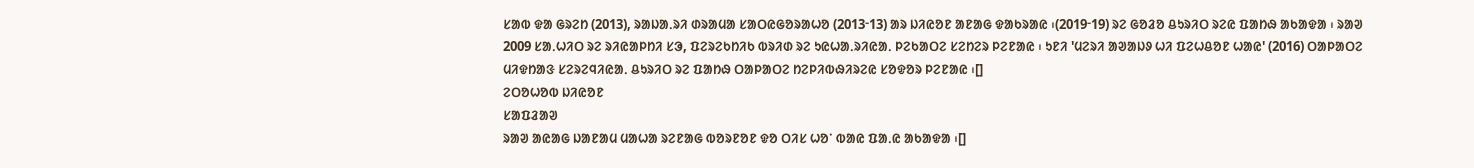ᱥᱟᱵ ᱫᱟ ᱜᱨᱮᱴ (2013), ᱨᱟᱡᱟᱹᱨᱤ ᱰᱨᱟᱢᱟ ᱥᱟᱛᱭᱜᱚᱨᱟᱦᱚ (2013ᱼ13) ᱟᱨ ᱡᱤᱭᱚᱱ ᱟᱱᱟᱜ ᱫᱟᱠᱨᱟᱭ ᱾(2019ᱼ19) ᱨᱮ ᱜᱚᱲᱚ ᱪᱩᱨᱤᱛ ᱨᱮᱭ ᱯᱟᱴᱷ ᱟᱠᱟᱫᱟ ᱾ ᱨᱟᱣ 2009 ᱥᱟᱹᱦᱤᱛ ᱨᱮ ᱨᱤᱭᱟᱞᱴᱤ ᱥᱳ, ᱯᱮᱨᱮᱠᱴᱤᱠ ᱵᱨᱤᱰ ᱨᱮ ᱩᱭᱦᱟᱹᱨᱤᱭᱟᱹ ᱞᱮᱠᱟᱛᱮ ᱥᱮᱴᱮᱨ ᱞᱮᱱᱟᱭ ᱾ ᱩᱱᱤ 'ᱢᱮᱨᱤ ᱟᱣᱟᱡᱽ ᱦᱤ ᱯᱮᱦᱪᱚᱱ ᱦᱟᱭ' (2016) ᱛᱟᱞᱟᱛᱮ ᱢᱤᱫᱴᱟᱝ ᱥᱮᱨᱮᱧᱤᱭᱟᱹ ᱪᱩᱨᱤᱛ ᱨᱮ ᱯᱟᱴᱷ ᱛᱟᱞᱟᱛᱮ ᱴᱮᱞᱤᱵᱷᱤᱨᱮᱭ ᱥᱚᱫᱚᱨ ᱞᱮᱱᱟᱭ ᱾[]
ᱮᱛᱚᱦᱚᱵ ᱡᱤᱭᱚᱱ
ᱥᱟᱯᱲᱟᱣ
ᱨᱟᱣ ᱟᱭᱟᱜ ᱡᱟᱱᱟᱢ ᱢᱟᱦᱟ ᱨᱮᱱᱟᱜ ᱵᱚᱨᱱᱚᱱ ᱫᱚ ᱛᱤᱥ ᱦᱚᱸ ᱵᱟᱭ ᱯᱟᱹᱭ ᱟᱠᱟᱫᱟ ᱾[]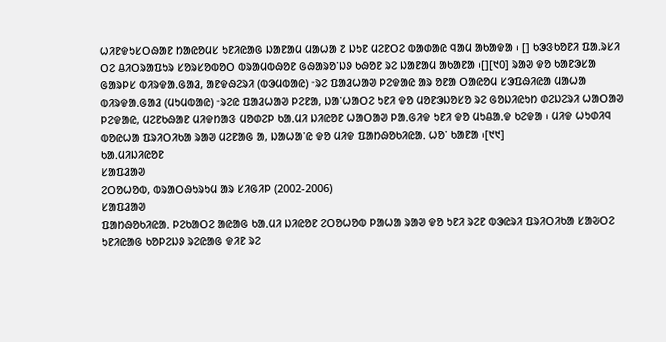ᱦᱤᱱᱫᱩᱥᱛᱷᱟᱱ ᱴᱟᱭᱚᱢᱥ ᱩᱱᱤᱭᱟᱜ ᱡᱟᱱᱟᱢ ᱢᱟᱦᱟ ᱗ ᱡᱩᱱ ᱢᱮᱱᱛᱮ ᱵᱟᱰᱟᱭ ᱧᱟᱢ ᱟᱠᱟᱫᱟ ᱾ [] ᱠᱳᱝᱠᱚᱱᱤ ᱯᱟᱹᱨᱥᱤ ᱛᱮ ᱪᱤᱛᱨᱟᱯᱩᱨ ᱥᱚᱨᱥᱚᱵᱚᱛ ᱵᱨᱟᱢᱵᱷᱚᱱ ᱜᱷᱟᱨᱚᱸᱡᱽ ᱠᱷᱚᱱ ᱨᱮ ᱡᱟᱱᱟᱢ ᱟᱠᱟᱱᱟ ᱾[][᱑᱐] ᱨᱟᱣ ᱫᱚ ᱠᱟᱱᱳᱥᱟ ᱜᱟᱨᱞᱥ ᱵᱤᱨᱫᱟᱹᱜᱟᱲ, ᱟᱱᱫᱷᱮᱨᱤ (ᱵᱳᱢᱵᱟᱭ) ᱼᱨᱮ ᱯᱟᱲᱦᱟᱣ ᱞᱮᱫᱟᱭ ᱟᱨ ᱚᱱᱟ ᱛᱟᱭᱚᱢ ᱥᱳᱯᱷᱤᱭᱟ ᱢᱟᱦᱟ ᱵᱤᱨᱫᱟᱹᱜᱟᱲ (ᱢᱩᱢᱵᱟᱭ) ᱼᱨᱮᱭ ᱯᱟᱲᱦᱟᱣ ᱞᱮᱱᱟ, ᱡᱟᱸᱦᱟᱛᱮ ᱩᱱᱤ ᱫᱚ ᱢᱚᱱᱳᱡᱚᱥᱚ ᱨᱮ ᱜᱚᱡᱤᱭᱩᱴ ᱰᱮᱡᱮᱨᱤ ᱦᱟᱛᱟᱣ ᱞᱮᱫᱟᱭ, ᱢᱮᱱᱠᱷᱟᱱ ᱢᱤᱫᱴᱟᱝ ᱢᱚᱰᱮᱞ ᱠᱟᱹᱢᱤ ᱡᱤᱭᱚᱱ ᱦᱟᱛᱟᱣ ᱞᱟᱹᱜᱤᱫ ᱩᱱᱤ ᱫᱚ ᱢᱩᱪᱟᱹᱫ ᱠᱮᱫᱟ ᱾ ᱢᱤᱫ ᱦᱩᱰᱤᱧ ᱵᱚᱭᱦᱟ ᱯᱨᱤᱛᱤᱠᱟ ᱨᱟᱣ ᱢᱮᱱᱟᱜ ᱟ, ᱡᱟᱦᱟᱸᱭ ᱫᱚ ᱢᱤᱫ ᱯᱟᱴᱷᱚᱠᱤᱭᱟᱹ ᱦᱚᱸ ᱠᱟᱱᱟ ᱾[᱑᱑]
ᱠᱟᱹᱢᱤᱡᱤᱭᱚᱱ
ᱥᱟᱯᱲᱟᱣ
ᱮᱛᱚᱦᱚᱵ, ᱵᱨᱟᱛᱷᱩᱨᱩᱢ ᱟᱨ ᱥᱤᱜᱤᱞ (2002-2006)
ᱥᱟᱯᱲᱟᱣ
ᱯᱟᱴᱷᱚᱠᱤᱭᱟᱹ ᱞᱮᱠᱟᱛᱮ ᱟᱭᱟᱜ ᱠᱟᱹᱢᱤ ᱡᱤᱭᱚᱱ ᱮᱛᱚᱦᱚᱵ ᱞᱟᱦᱟ ᱨᱟᱣ ᱫᱚ ᱩᱱᱤ ᱨᱮᱱ ᱵᱳᱭᱨᱤ ᱯᱨᱤᱛᱤᱠᱟ ᱥᱟᱶᱛᱮ ᱩᱱᱤᱭᱟᱜ ᱠᱚᱞᱮᱡᱽ ᱨᱮᱭᱟᱜ ᱫᱤᱱ ᱨᱮ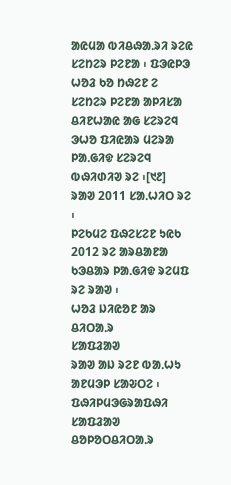ᱟᱭᱢᱟ ᱵᱤᱪᱷᱟᱹᱨᱤ ᱨᱮᱭ ᱥᱮᱴᱮᱨ ᱞᱮᱱᱟ ᱾ ᱯᱳᱭᱞᱳ ᱦᱚᱲ ᱠᱚ ᱴᱷᱮᱱ ᱮ ᱥᱮᱴᱮᱨ ᱞᱮᱱᱟ ᱟᱞᱤᱥᱟ ᱪᱤᱱᱦᱟᱭ ᱟᱜ ᱥᱮᱨᱮᱧ ᱳᱦᱚ ᱯᱤᱭᱟᱨ ᱢᱮᱨᱟ ᱞᱟᱹᱜᱤᱫ ᱥᱮᱨᱮᱧ ᱵᱷᱤᱰᱤᱣ ᱨᱮ ᱾[᱑᱒]
ᱨᱟᱣ 2011 ᱥᱟᱹᱦᱤᱛ ᱨᱮ ᱾
ᱞᱮᱠᱢᱮ ᱯᱷᱮᱥᱮᱱ ᱩᱭᱠ 2012 ᱨᱮ ᱟᱨᱪᱟᱱᱟ ᱠᱳᱪᱟᱨ ᱞᱟᱹᱜᱤᱫ ᱨᱮᱢᱯ ᱨᱮ ᱨᱟᱣ ᱾
ᱦᱚᱲ ᱡᱤᱭᱚᱱ ᱟᱨ ᱪᱤᱛᱟᱹᱨ
ᱥᱟᱯᱲᱟᱣ
ᱨᱟᱣ ᱟᱡ ᱨᱮᱱ ᱵᱟᱹᱦᱩ ᱟᱱᱢᱳᱞ ᱥᱟᱶᱛᱮ ᱾
ᱯᱷᱤᱞᱢᱳᱜᱨᱟᱯᱷᱤ
ᱥᱟᱯᱲᱟᱣ
ᱪᱚᱞᱚᱛᱪᱤᱛᱟᱹᱨ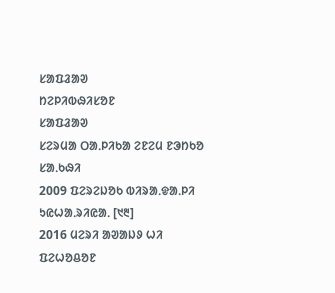ᱥᱟᱯᱲᱟᱣ
ᱴᱮᱞᱤᱵᱷᱤᱥᱚᱱ
ᱥᱟᱯᱲᱟᱣ
ᱥᱮᱨᱢᱟ ᱛᱟᱹᱞᱤᱠᱟ ᱮᱱᱮᱢ ᱱᱳᱴᱠᱚ ᱥᱟᱹᱠᱷᱤ
2009 ᱯᱮᱨᱮᱡᱚᱠ ᱵᱤᱨᱟᱹᱫᱟᱹᱞᱤ ᱩᱭᱦᱟᱹᱨᱤᱭᱟᱹ [᱑᱓]
2016 ᱢᱮᱨᱤ ᱟᱣᱟᱡᱽ ᱦᱤ ᱯᱮᱦᱚᱪᱚᱱ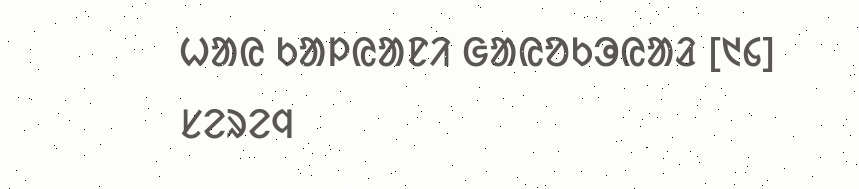ᱦᱟᱭ ᱠᱟᱞᱭᱟᱱᱤ ᱜᱟᱭᱚᱠᱳᱭᱟᱲ [᱑᱔]
ᱥᱮᱨᱮᱧ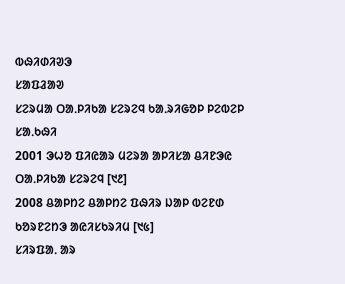ᱵᱷᱤᱰᱤᱣᱳ
ᱥᱟᱯᱲᱟᱣ
ᱥᱮᱨᱢᱟ ᱛᱟᱹᱞᱤᱠᱟ ᱥᱮᱨᱮᱧ ᱠᱟᱹᱨᱤᱜᱚᱞ ᱞᱮᱵᱮᱞ ᱥᱟᱹᱠᱷᱤ
2001 ᱳᱦᱚ ᱯᱤᱭᱟᱨ ᱢᱮᱨᱟ ᱟᱞᱤᱥᱟ ᱪᱤᱱᱳᱭ ᱛᱟᱹᱞᱤᱠᱟ ᱥᱮᱨᱮᱧ [᱑᱒]
2008 ᱪᱟᱞᱴᱮ ᱪᱟᱞᱴᱮ ᱯᱷᱤᱨ ᱡᱟᱞ ᱵᱮᱱᱰ ᱠᱚᱨᱱᱮᱴᱳ ᱟᱭᱤᱥᱠᱨᱤᱢ [᱑᱕]
ᱥᱤᱨᱯᱟᱹ ᱟᱨ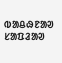ᱵᱟᱪᱷᱱᱟᱣ
ᱥᱟᱯᱲᱟᱣ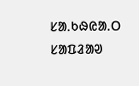ᱥᱟᱹᱠᱷᱭᱟᱹᱛ
ᱥᱟᱯᱲᱟᱣ